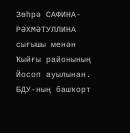Зөһрә САФИНА-РӘХМӘТУЛЛИНА сығышы менән Ҡыйғы районының Йосоп ауылынан. БДУ-ның башҡорт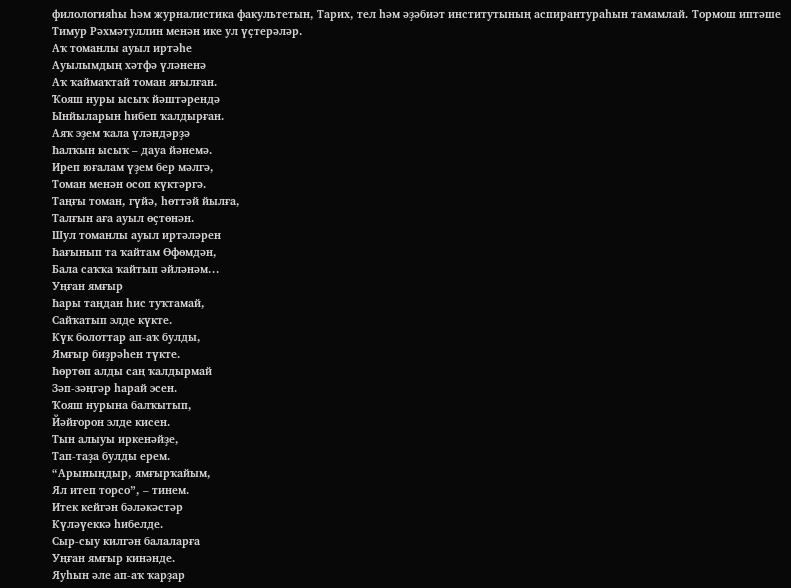филологияһы һәм журналистика факультетын, Тарих, тел һәм әҙәбиәт институтының аспирантураһын тамамлай. Тормош иптәше Тимур Рәхмәтуллин менән ике ул үҫтерәләр.
Аҡ томанлы ауыл иртәһе
Ауылымдың хәтфә үләненә
Аҡ ҡаймаҡтай томан яғылған.
Ҡояш нуры ысыҡ йәштәрендә
Ынйыларын һибеп ҡалдырған.
Аяҡ эҙем ҡала үләндәрҙә
Һалҡын ысыҡ – дауа йәнемә.
Иреп юғалам үҙем бер мәлгә,
Томан менән осоп күктәргә.
Таңғы томан, гүйә, һөттәй йылға,
Талғын аға ауыл өҫтөнән.
Шул томанлы ауыл иртәләрен
Һағынып та ҡайтам Өфөмдән,
Бала саҡҡа ҡайтып әйләнәм...
Уңған ямғыр
Һары таңдан һис туҡтамай,
Сайҡатып элде күкте.
Күк болоттар ап-аҡ булды,
Ямғыр биҙрәһен түкте.
Һөртөп алды саң ҡалдырмай
Зәп-зәңгәр һарай эсен.
Ҡояш нурына балҡытып,
Йәйғорон элде кисен.
Тын алыуы иркенәйҙе,
Тап-таҙа булды ерем.
“Арыныңдыр, ямғырҡайым,
Ял итеп торсо”, – тинем.
Итек кейгән бәләкәстәр
Күләүеккә һибелде.
Сыр-сыу килгән балаларға
Уңған ямғыр кинәнде.
Яуһын әле ап-аҡ ҡарҙар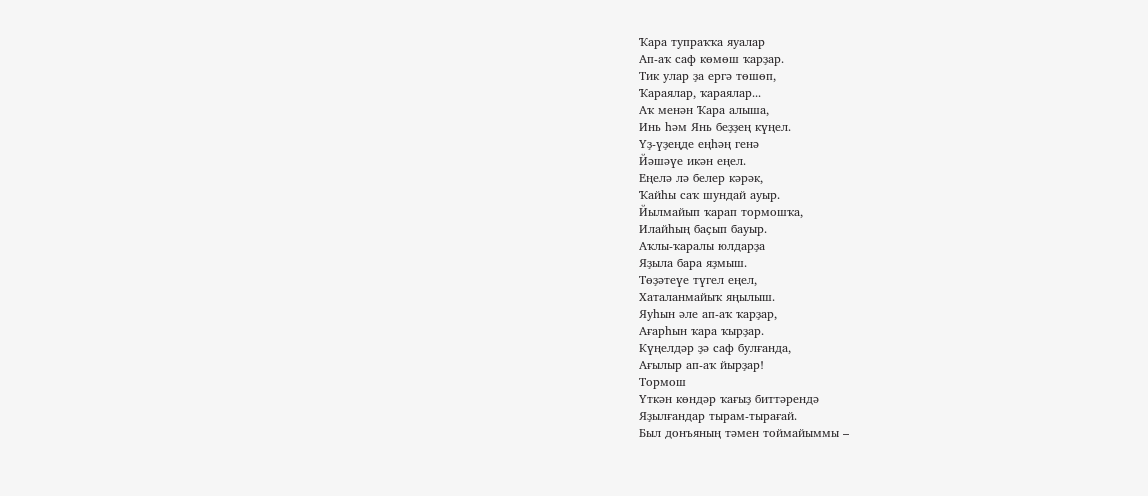Ҡара тупраҡҡа яуалар
Ап-аҡ саф көмөш ҡарҙар.
Тик улар ҙа ергә төшөп,
Ҡараялар, ҡараялар...
Аҡ менән Ҡара алыша,
Инь һәм Янь беҙҙең күңел.
Үҙ-үҙеңде еңһәң генә
Йәшәүе икән еңел.
Еңелә лә белер кәрәк,
Ҡайһы саҡ шундай ауыр.
Йылмайып ҡарап тормошҡа,
Илайһың баҫып бауыр.
Аҡлы-ҡаралы юлдарҙа
Яҙыла бара яҙмыш.
Төҙәтеүе түгел еңел,
Хаталанмайыҡ яңылыш.
Яуһын әле ап-аҡ ҡарҙар,
Ағарһын ҡара ҡырҙар.
Күңелдәр ҙә саф булғанда,
Ағылыр ап-аҡ йырҙар!
Тормош
Үткән көндәр ҡағыҙ биттәрендә
Яҙылғандар тырам-тырағай.
Был донъяның тәмен тоймайыммы –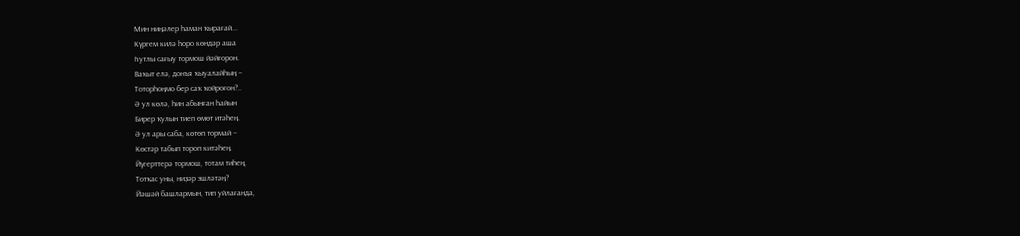Мин ниңәлер һаман ҡырағай...
Күргем килә һоро көндәр аша
Һутлы сағыу тормош йәйғорон.
Ваҡыт елә, донъя ҡыуалайһың –
Тоторһоңмо бер саҡ ҡойроғон?..
Ә ул көлә, һин абынған һайын
Бирер ҡулын тиеп өмөт итәһең.
Ә ул ары саба, көтөп тормай –
Көстәр табып тороп китәһең.
Йүгерттерә тормош, тотам тиһең,
Тотҡас уны, ниҙәр эшләтәң?
Йәшәй башлармын, тип уйлағанда,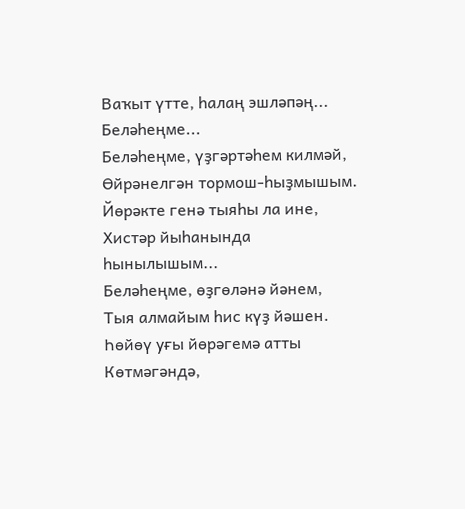Ваҡыт үтте, һалаң эшләпәң...
Беләһеңме...
Беләһеңме, үҙгәртәһем килмәй,
Өйрәнелгән тормош-һыҙмышым.
Йөрәкте генә тыяһы ла ине,
Хистәр йыһанында һынылышым...
Беләһеңме, өҙгөләнә йәнем,
Тыя алмайым һис күҙ йәшен.
Һөйөү уғы йөрәгемә атты
Көтмәгәндә,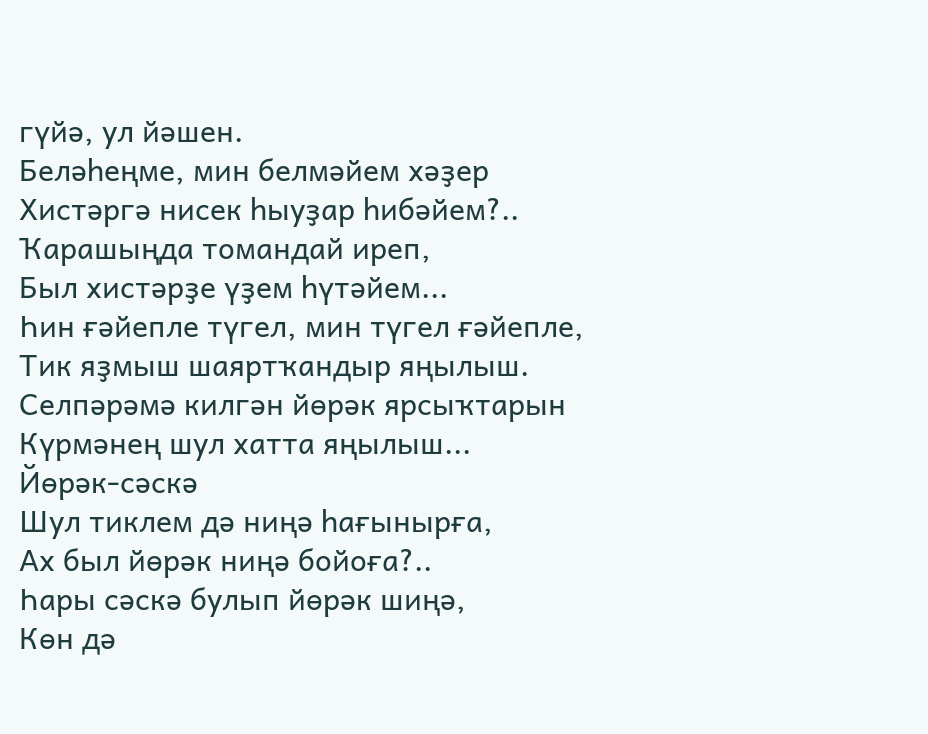гүйә, ул йәшен.
Беләһеңме, мин белмәйем хәҙер
Хистәргә нисек һыуҙар һибәйем?..
Ҡарашыңда томандай иреп,
Был хистәрҙе үҙем һүтәйем...
Һин ғәйепле түгел, мин түгел ғәйепле,
Тик яҙмыш шаяртҡандыр яңылыш.
Селпәрәмә килгән йөрәк ярсыҡтарын
Күрмәнең шул хатта яңылыш...
Йөрәк-сәскә
Шул тиклем дә ниңә һағынырға,
Ах был йөрәк ниңә бойоға?..
Һары сәскә булып йөрәк шиңә,
Көн дә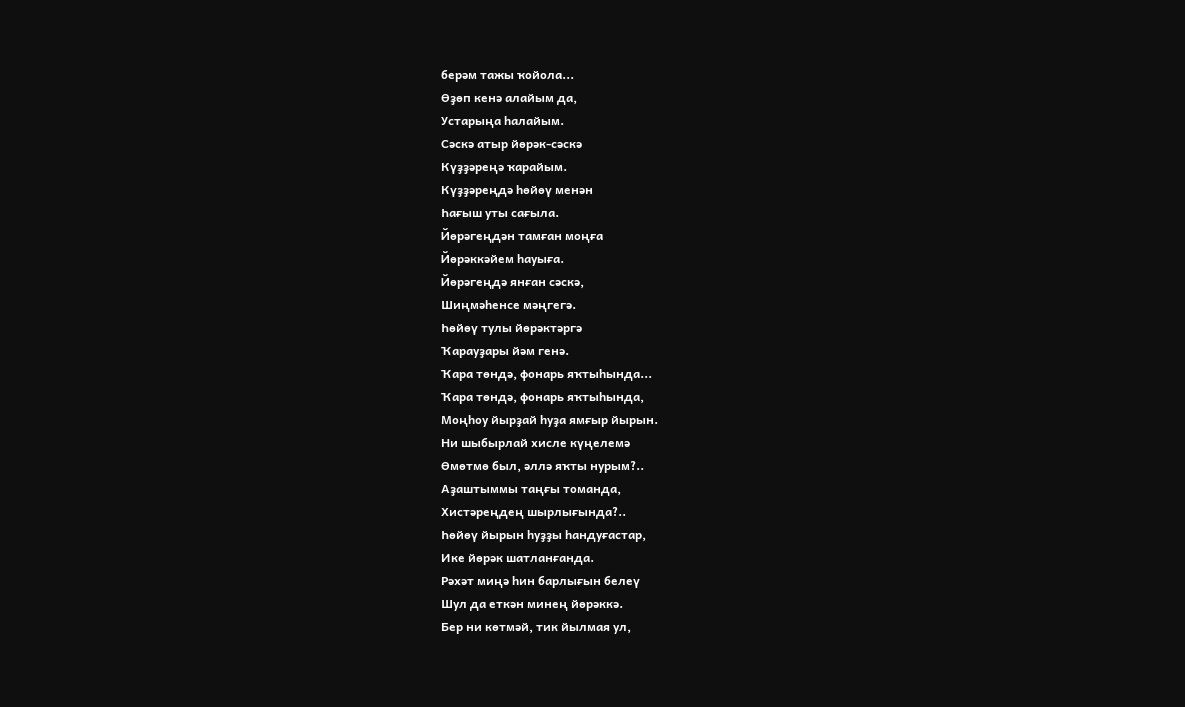берәм тажы ҡойола...
Өҙөп кенә алайым да,
Устарыңа һалайым.
Сәскә атыр йөрәк-сәскә
Күҙҙәреңә ҡарайым.
Күҙҙәреңдә һөйөү менән
Һағыш уты сағыла.
Йөрәгеңдән тамған моңға
Йөрәккәйем һауыға.
Йөрәгеңдә янған сәскә,
Шиңмәһенсе мәңгегә.
Һөйөү тулы йөрәктәргә
Ҡарауҙары йәм генә.
Ҡара төндә, фонарь яҡтыһында...
Ҡара төндә, фонарь яҡтыһында,
Моңһоу йырҙай һуҙа ямғыр йырын.
Ни шыбырлай хисле күңелемә
Өмөтмө был, әллә яҡты нурым?..
Аҙаштыммы таңғы томанда,
Хистәреңдең шырлығында?..
Һөйөү йырын һуҙҙы һандуғастар,
Ике йөрәк шатланғанда.
Рәхәт миңә һин барлығын белеү
Шул да еткән минең йөрәккә.
Бер ни көтмәй, тик йылмая ул,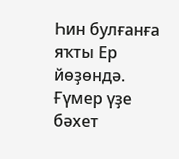Һин булғанға яҡты Ер йөҙөндә.
Ғүмер үҙе бәхет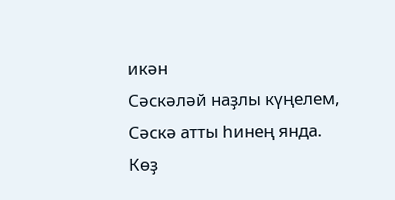икән
Сәскәләй наҙлы күңелем,
Сәскә атты һинең янда.
Көҙ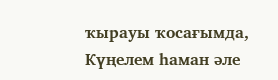ҡырауы ҡосағымда,
Күңелем һаман әле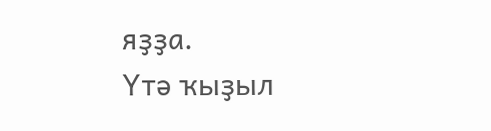яҙҙа.
Үтә ҡыҙыл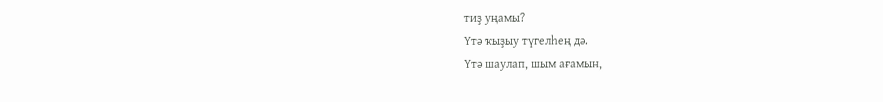тиҙ уңамы?
Үтә ҡыҙыу түгелһең дә.
Үтә шаулап, шым ағамын,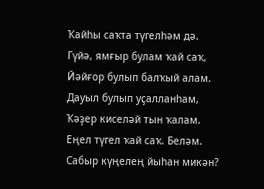Ҡайһы саҡта түгелһәм дә.
Гүйә, ямғыр булам ҡай саҡ,
Йәйғор булып балҡый алам.
Дауыл булып уҫалланһам,
Ҡәҙер киселәй тын ҡалам.
Еңел түгел ҡай саҡ. Беләм.
Сабыр күңелең йыһан микән?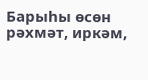Барыһы өсөн рәхмәт, иркәм,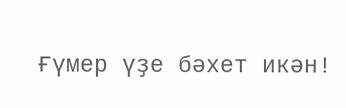Ғүмер үҙе бәхет икән!